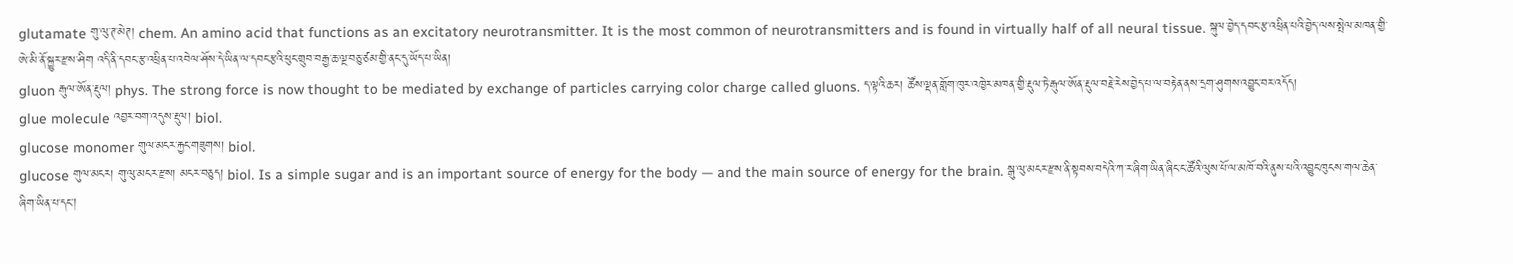glutamate གུ་ལུ་ཊ་མེཊ། chem. An amino acid that functions as an excitatory neurotransmitter. It is the most common of neurotransmitters and is found in virtually half of all neural tissue. སྐུལ་བྱེད་དབང་རྩ་འཕྲིན་པའི་བྱེད་ལས་སྤེལ་མཁན་གྱི་ཨེ་མི་ནོ་སྐྱུར་རྫས་ཤིག འདི་ནི་དབང་རྩ་འཕྲིན་པ་འབེལ་ཤོས་དེ་ཡིན་ལ་དབང་རྩའི་ཕུང་གྲུབ་བརྒྱ་ཆ་ལྔ་བཅུ་ཙམ་གྱི་ནང་དུ་ཡོད་པ་ཡིན།
gluon རྒུལ་ཨོན་རྡུལ། phys. The strong force is now thought to be mediated by exchange of particles carrying color charge called gluons. ད་ལྟའི་ཆར། ཚོས་ལྡན་གློག་ཁུར་འཁྱེར་མཁན་གྱི་རྡུལ་ཏེ་རྒུལ་ཨོན་རྡུལ་བརྗེ་རེས་བྱེད་པ་ལ་བརྟེན་ནས་དྲག་ཤུགས་འབྱུང་བར་འདོད།
glue molecule འབྱར་བག་འདུས་རྡུལ། biol.
glucose monomer གུལ་མངར་རྐྱང་གཟུགས། biol.
glucose གུལ་མངར། གུ་ལུ་མངར་རྫས། མངར་བཅུད། biol. Is a simple sugar and is an important source of energy for the body — and the main source of energy for the brain. སྒུ་ལུ་མངར་རྫས་ནི་སྟབས་བདེའི་ཀ་ར་ཞིག་ཡིན་ཞིང་ང་ཚོའི་ལུས་པོ་ལ་མཁོ་བའི་ནུས་པའི་འབྱུང་ཁུངས་གལ་ཆེན་ཞིག་ཡིན་པ་དང།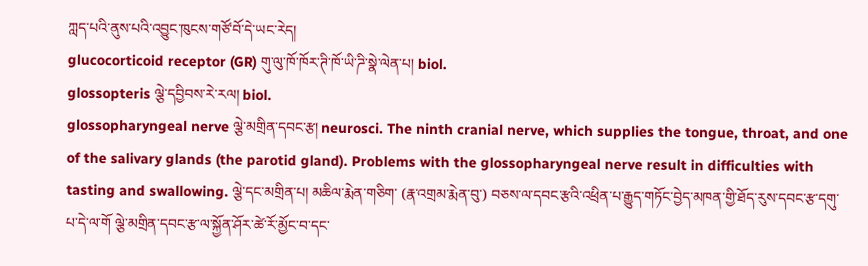ཀླད་པའི་ནུས་པའི་འབྱུང་ཁུངས་གཙོ་བོ་དེ་ཡང་རེད།
glucocorticoid receptor (GR) གུ་ལུ་ཁོ་ཁོར་ཊི་ཁོ་ཡི་ཌི་སྣེ་ལེན་པ། biol.
glossopteris ལྕེ་དབྱིབས་རེ་རལ། biol.
glossopharyngeal nerve ལྕེ་མགྲིན་དབང་རྩ། neurosci. The ninth cranial nerve, which supplies the tongue, throat, and one of the salivary glands (the parotid gland). Problems with the glossopharyngeal nerve result in difficulties with tasting and swallowing. ལྕེ་དང་མགྲིན་པ། མཆིལ་རྨེན་གཅིག་ (རྣ་འགྲམ་རྨེན་བུ་) བཅས་ལ་དབང་རྩའི་འཕྲིན་པ་རྒྱུད་གཏོང་བྱེད་མཁན་གྱི་ཐོད་རུས་དབང་རྩ་དགུ་པ་དེ་ལ་གོ ལྕེ་མགྲིན་དབང་རྩ་ལ་སྐྱོན་ཤོར་ཚེ་རོ་མྱོང་བ་དང་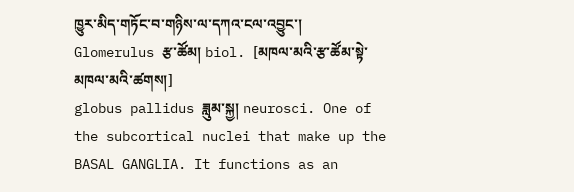ཁྱུར་མིད་གཏོང་བ་གཉིས་ལ་དཀའ་ངལ་འབྱུང་།
Glomerulus རྩ་ཚོམ། biol. [མཁལ་མའི་རྩ་ཚོམ་སྟེ་མཁལ་མའི་ཚགས།]
globus pallidus ཟླུམ་སྐྱ། neurosci. One of the subcortical nuclei that make up the BASAL GANGLIA. It functions as an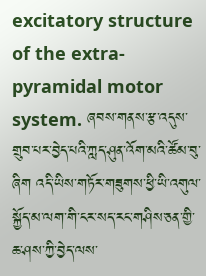excitatory structure of the extra-pyramidal motor system. ཞབས་གནས་རྩ་འདུས་གྲུབ་པར་བྱེད་པའི་ཀླད་ཤུན་འོག་མའི་ཚོམ་བུ་ཞིག འདི་ཡིས་གཏོར་གཟུགས་ཕྱི་ཡི་འགུལ་སྐྱོད་མ་ལག་གི་ངར་སད་རང་གཤིས་ཅན་གྱི་ཆ་ཤས་ཀྱི་བྱེད་ལས་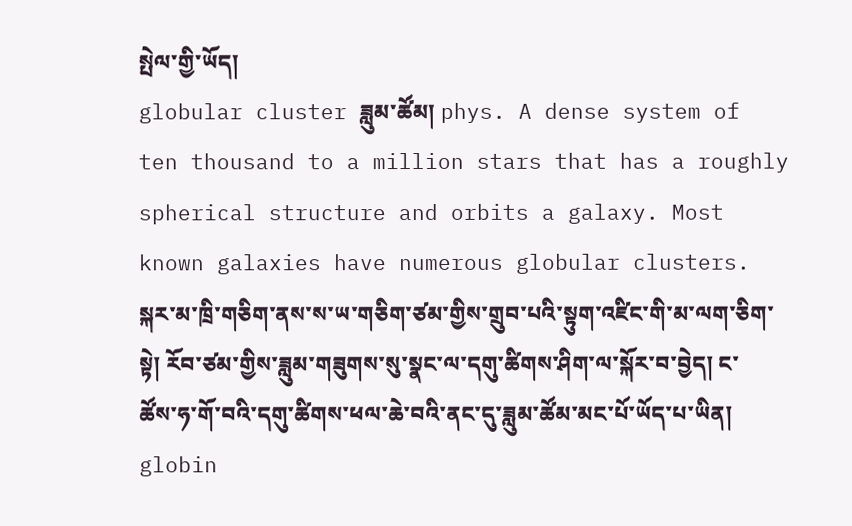སྤེལ་གྱི་ཡོད།
globular cluster ཟླུམ་ཚོམ། phys. A dense system of ten thousand to a million stars that has a roughly spherical structure and orbits a galaxy. Most known galaxies have numerous globular clusters. སྐར་མ་ཁྲི་གཅིག་ནས་ས་ཡ་གཅིག་ཙམ་གྱིས་གྲུབ་པའི་སྟུག་འཛིང་གི་མ་ལག་ཅིག་སྟེ། རོབ་ཙམ་གྱིས་ཟླུམ་གཟུགས་སུ་སྣང་ལ་དགུ་ཚིགས་ཤིག་ལ་སྐོར་བ་བྱེད། ང་ཚོས་ཧ་གོ་བའི་དགུ་ཚིགས་ཕལ་ཆེ་བའི་ནང་དུ་ཟླུམ་ཚོམ་མང་པོ་ཡོད་པ་ཡིན།
globin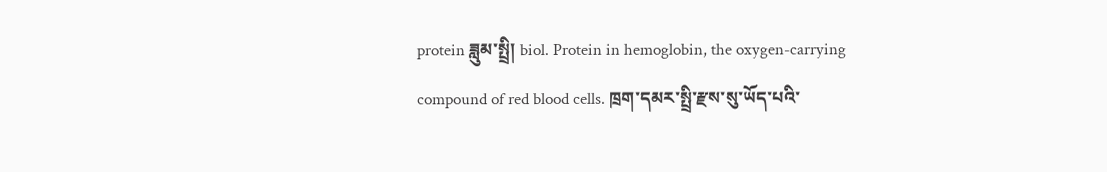protein ཟླུམ་སྤྲི། biol. Protein in hemoglobin, the oxygen-carrying compound of red blood cells. ཁྲག་དམར་སྤྲི་རྫས་སུ་ཡོད་པའི་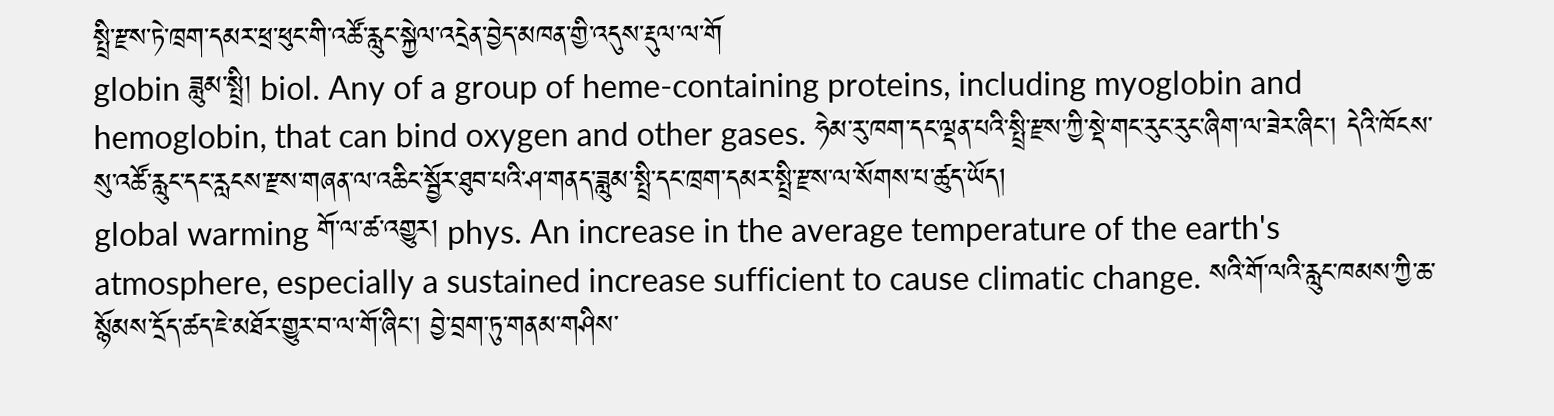སྤྲི་རྫས་ཏེ་ཁྲག་དམར་ཕྲ་ཕུང་གི་འཚོ་རླུང་སྐྱེལ་འདྲེན་བྱེད་མཁན་གྱི་འདུས་རྡུལ་ལ་གོ
globin ཟླུམ་སྤྲི། biol. Any of a group of heme-containing proteins, including myoglobin and hemoglobin, that can bind oxygen and other gases. ཧེམ་རུ་ཁག་དང་ལྡན་པའི་སྤྲི་རྫས་ཀྱི་སྡེ་གང་རུང་རུང་ཞིག་ལ་ཟེར་ཞིང་། དེའི་ཁོངས་སུ་འཚོ་རླུང་དང་རླངས་རྫས་གཞན་ལ་འཆིང་སྦྱོར་ཐུབ་པའི་ཤ་གནད་ཟླུམ་སྤྲི་དང་ཁྲག་དམར་སྤྲི་རྫས་ལ་སོགས་པ་ཚུད་ཡོད།
global warming གོ་ལ་ཚ་འགྱུར། phys. An increase in the average temperature of the earth's atmosphere, especially a sustained increase sufficient to cause climatic change. སའི་གོ་ལའི་རླུང་ཁམས་ཀྱི་ཆ་སྙོམས་དྲོད་ཚད་ཇེ་མཐོར་གྱུར་བ་ལ་གོ་ཞིང་། བྱེ་བྲག་ཏུ་གནམ་གཤིས་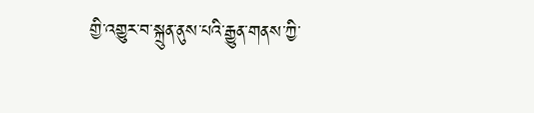གྱི་འགྱུར་བ་སྐྲུན་ནུས་པའི་རྒྱུན་གནས་ཀྱི་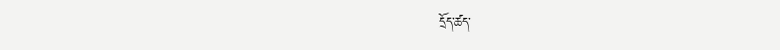དྲོད་ཚད་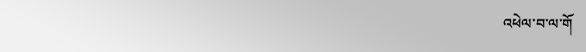འཕེལ་བ་ལ་གོ